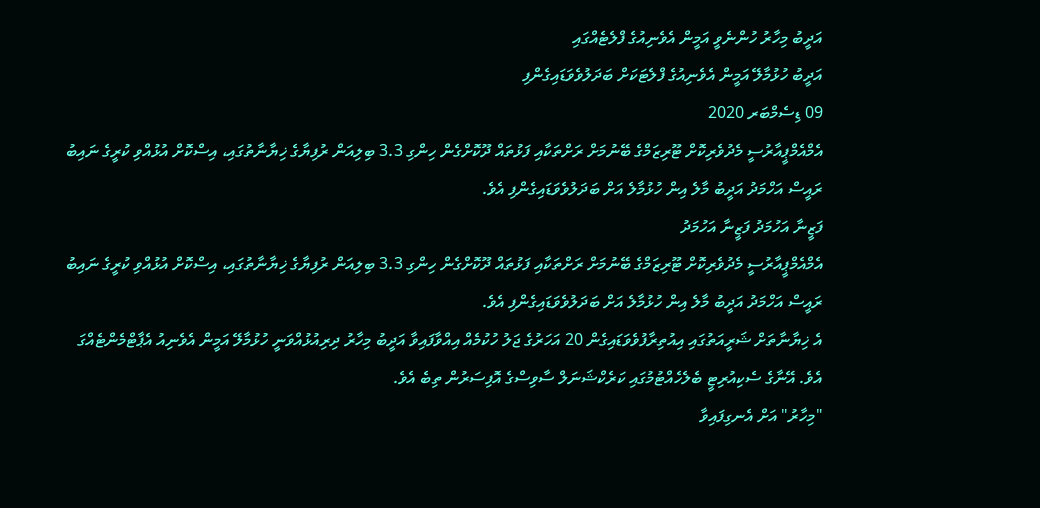އަދީބު މިހާރު ހުންނެވީ އަމީން އެވެނިއުގެ ފްލެޓެއްގައި
އަދީބު ހުޅުމާލޭ އަމީން އެވެނިއުގެ ފްލެޓަކަށް ބަދަލުވެވަޑައިގެންފި
09 ޑިސެމްބަރ 2020
އެމްއެމްޕީއާރުސީ މެދުވެރިކޮށް ޓޫރިޒަމްގެ ބޭނުމަށް ރަށްތަކާއި ފަޅުތައް ދޫކޮށްގެން ހިންގި 3.3 ބިލިއަން ރުފިޔާގެ ޚިޔާނާތުގައި، އިސްކޮށް އުޅުއްވި ކުރީގެ ނައިބު ރައީސް އަހްމަދު އަދީބު މާލެ އިން ހުޅުމާލެ އަށް ބަދަލުވެވަޑައިގެންފި އެވެ.
ފަޒީނާ އަހުމަދު ފަޒީނާ އަހުމަދު
އެމްއެމްޕީއާރުސީ މެދުވެރިކޮށް ޓޫރިޒަމްގެ ބޭނުމަށް ރަށްތަކާއި ފަޅުތައް ދޫކޮށްގެން ހިންގި 3.3 ބިލިއަން ރުފިޔާގެ ޚިޔާނާތުގައި، އިސްކޮށް އުޅުއްވި ކުރީގެ ނައިބު ރައީސް އަހްމަދު އަދީބު މާލެ އިން ހުޅުމާލެ އަށް ބަދަލުވެވަޑައިގެންފި އެވެ.
އެ ޚިޔާނާތަށް ޝަރީއަތުގައި އިއުތިރާފުވެވަޑައިގެން 20 އަހަރުގެ ޖަލު ހުކުމެއް އިއްވާފައިވާ އަދީބު މިހާރު ދިރިއުޅުއްވަނީ ހުޅުމާލޭ އަމީން އެވެނިއު އެޕާޓްމެންޓެއްގަ އެވެ. އޭނާގެ ސެކިއުރިޓީ ބެލެހެއްޓުމުގައި ކަރެކްޝަނަލް ސާވިސްގެ އޮފިސަރުން ތިބެ އެވެ.
"މިހާރު" އަށް އެނގިފައިވާ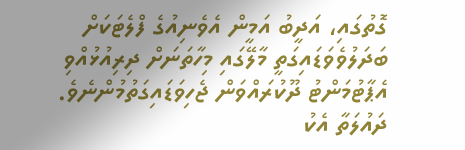ގޮތުގައި، އަދީބު އަމީން އެވެނިއުގެ ފްލެޓަކަށް ބަދަލުވެވަޑައިގަތީ މާލޭގައި މިހާތަނަށް ދިރިއުޅުއްވި އެޕާޓުމަންޓު ދޫކުރައްވަން ޖެހިވަޑައިގަތުމުންނެވެ.
ދައުލަތާ އެކު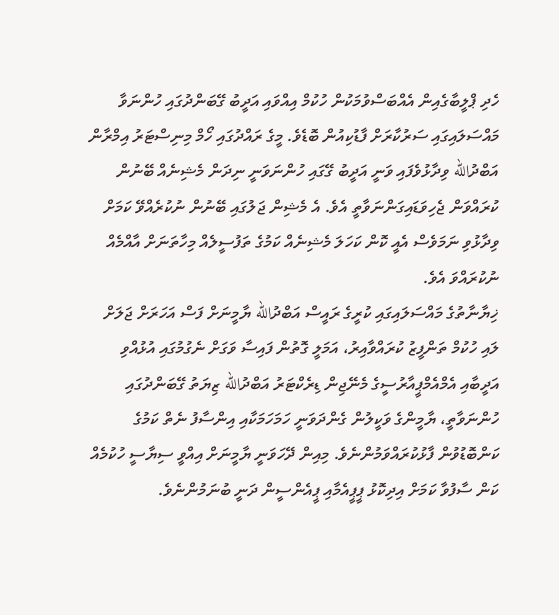ހެދި ޕްލީބާގެއިން އެއްބަސްވުމަކުން ހުކުމް އިއްވައި އަދީބު ގޭބަންދުގައި ހުންނަވާ މައްސަލައިގައި ސަރުކާރަށް ފާޑުކިއުން ބޮޑެވެ. މީގެ ރައްދުގައި ހޯމް މިނިސްޓަރު އިމްރާން އަބްދުالله ވިދާޅުވެފައި ވަނީ އަދީބު ގޭގައި ހުންނަވަނީ ނިދަން މެޝިނެއް ބޭނުން ކުރައްވަން ޖެހިވަޑައިގަންނަވާތީ އެވެ. އެ މެޝިން ޖަލުގައި ބޭނުން ނުކުރެއްވޭ ކަމަށް ވިދާޅުވި ނަމަވެސް އެއީ ކޮން ކަހަލަ މެޝިނެއް ކަމުގެ ތަފުސީލެއް މިހާތަނަށް އާއްމެއް ނުކުރައްވަ އެވެ.
ޚިޔާނާތުގެ މައްސަލައިގައި ކުރީގެ ރައީސް އަބްދުالله ޔާމީނަށް ފަސް އަހަރަށް ޖަލަށް ލައި ހުކުމް ތަންފީޒު ކުރައްވާއިރު، އަމަލީ ގޮތުން ފައިސާ ވަގަށް ނެގުމުގައި އުޅުއްވި އަދީބާއި އެމްއެމްޕީއާރުސީގެ މެނޭޖިން ޑިރެކްޓަރު އަބްދުالله ޒިޔަތު ގޭބަންދުގައި ހުންނަވާތީ، ޔާމީންގެ ވަކީލުން ގެންދަވަނީ ހަމަހަމަކާއި އިންސާފު ނެތް ކަމުގެ ކަންބޮޑުވުން ފާޅުކުރައްވަމުންނެވެ. މިއިން ދޭހަވަނީ ޔާމީނަށް އިއްވީ ސިޔާސީ ހުކުމެއް ކަން ސާފުވާ ކަމަށް އިދިކޮޅު ޕީޕީއެމާއި ޕީއެންސީން ދަނީ ބުނަމުންނެވެ.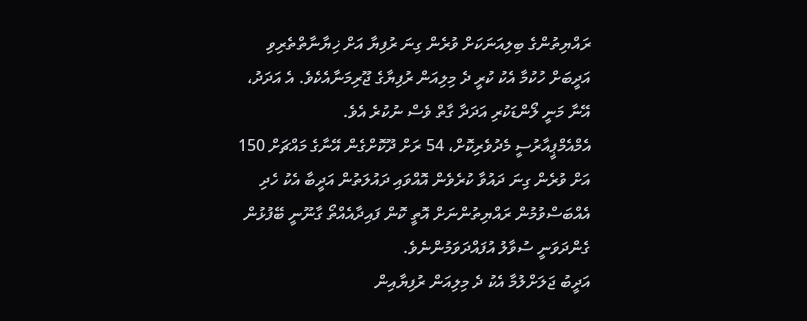ރައްޔިތުންގެ ބިލިއަނަކަށް ވުރެން ގިނަ ރުފިޔާ އަށް ޚިޔާނާތްތެރިވި އަދީބަށް ހުކުމާ އެކު ކުރީ ދެ މިލިއަން ރުފިޔާގެ ޖޫރިމަނާއެކެވެ. އެ އަދަދު، އޭނާ މަނީ ލޯންޑަކުރި އަދަދާ ގާތް ވެސް ނުކުރެ އެވެ.
އެމްއެމްޕީއާރުސީ މެދުވެރިކޮށް، 54 ރަށް ދޫކޮށްގެން އޭނާގެ މައްޗަށް 150 އަށް ވުރެން ގިނަ ދައުވާ ކުރެވެން އޮއްވައި ދައުލަތުން އަދީބާ އެކު ހެދި އެއްބަސްވުމުން ރައްޔިތުންނަށް އޮތީ ކޮން ފައިދާއެއްތޯ ގާނޫނީ ބޭފުޅުން ގެންދަވަނީ ސުވާލު އުފައްދަވަމުންނެވެ.
އަދީބު ޖަލަށްލުމާ އެކު ދެ މިލިއަން ރުފިޔާއިން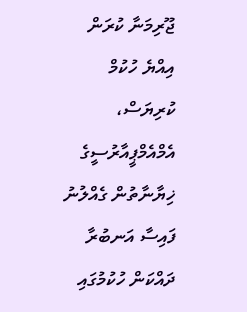ޖޫރިމަނާ ކުރަން އިއްޔެ ހުކުމް ކުރިޔަސް، އެމްއެމްޕީއާރުސީގެ ޚިޔާނާތުން ގެއްލުނު ފައިސާ އަނބުރާ ދައްކަން ހުކުމުގައި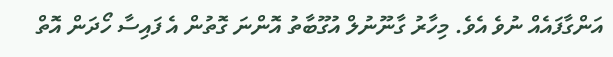އަންގާފައެއް ނުވެ އެވެ. މިހާރު ގާނޫނުލް އުގޫބާތު އޮންނަ ގޮތުން އެ ފައިސާ ހޯދަން އޮތް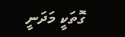ގޮތަކީ މަދަނީ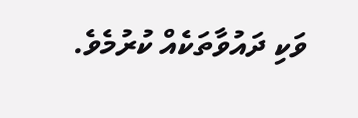ވަކި ދައުވާތަކެއް ކުރުމެވެ.